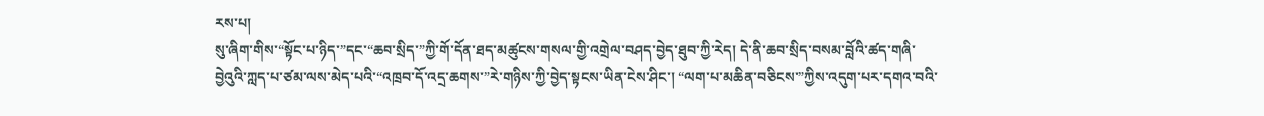རས་པ།
སུ་ཞིག་གིས་“སྟོང་པ་ཉིད་”དང་“ཆབ་སྲིད་”ཀྱི་གོ་དོན་ཐད་མཚུངས་གསལ་གྱི་འགྲེལ་བཤད་བྱེད་ཐུབ་ཀྱི་རེད། དེ་ནི་ཆབ་སྲིད་བསམ་བློའི་ཚད་གཞི་བྱེའུའི་ཀླད་པ་ཙམ་ལས་མེད་པའི་“འཁྲབ་དོ་འདྲ་ཆགས་”རེ་གཉིས་ཀྱི་བྱེད་སྟངས་ཡིན་ངེས་ཤིང་། “ལག་པ་མཆིན་བཅིངས་”ཀྱིས་འདུག་པར་དགའ་བའི་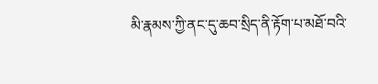མི་རྣམས་ཀྱི་ནང་དུ་ཆབ་སྲིད་ནི་རྟོག་པ་མཐོ་བའི་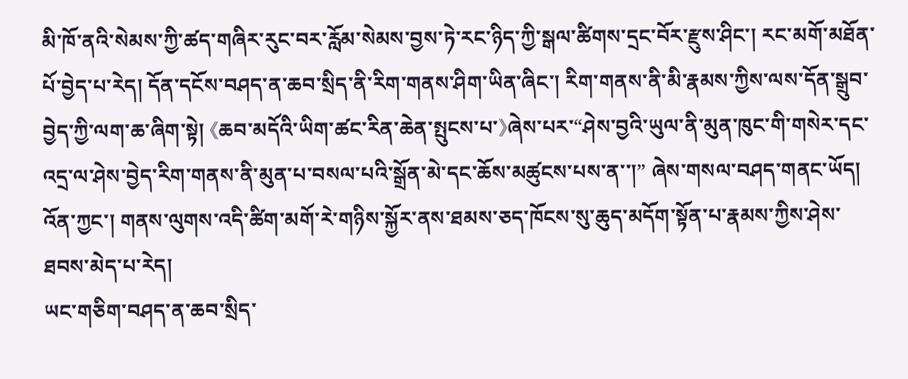མི་ཁོ་ནའི་སེམས་ཀྱི་ཚད་གཞིར་རུང་བར་རློམ་སེམས་བྱས་ཏེ་རང་ཉིད་ཀྱི་སྒལ་ཚིགས་དྲང་བོར་རྫུས་ཤིང་། རང་མགོ་མཐོན་པོ་བྱེད་པ་རེད། དོན་དངོས་བཤད་ན་ཆབ་སྲིད་ནི་རིག་གནས་ཤིག་ཡིན་ཞིང་། རིག་གནས་ནི་མི་རྣམས་ཀྱིས་ལས་དོན་སྒྲུབ་བྱེད་ཀྱི་ལག་ཆ་ཞིག་སྟེ། 《ཆབ་མདོའི་ཡིག་ཚང་རིན་ཆེན་སྤུངས་པ་》ཞེས་པར་“ཤེས་བྱའི་ཡུལ་ནི་མུན་ཁུང་གི་གསེར་དང་འདྲ་ལ་ཤེས་བྱེད་རིག་གནས་ནི་མུན་པ་བསལ་པའི་སྒྲོན་མེ་དང་ཆོས་མཚུངས་པས་ན་་།” ཞེས་གསལ་བཤད་གནང་ཡོད། འོན་ཀྱང་། གནས་ལུགས་འདི་ཚིག་མགོ་རེ་གཉིས་སྐྱོར་ནས་ཐམས་ཅད་ཁོངས་སུ་ཆུད་མདོག་སྟོན་པ་རྣམས་ཀྱིས་ཤེས་ཐབས་མེད་པ་རེད།
ཡང་གཅིག་བཤད་ན་ཆབ་སྲིད་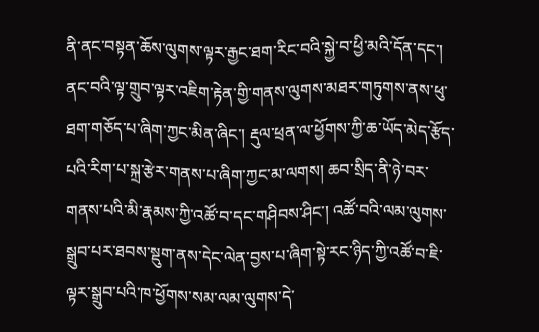ནི་ནང་བསྟན་ཆོས་ལུགས་ལྟར་རྒྱང་ཐག་རིང་བའི་སྐྱེ་བ་ཕྱི་མའི་དོན་དང་། ནང་བའི་ལྟ་གྲུབ་ལྟར་འཇིག་རྟེན་གྱི་གནས་ལུགས་མཐར་གཏུགས་ནས་ཕུ་ཐག་གཅོད་པ་ཞིག་ཀྱང་མིན་ཞིང་། རྡུལ་ཕྲན་ལ་ཕྱོགས་ཀྱི་ཆ་ཡོད་མེད་རྩོད་པའི་རིག་པ་སྐྲ་རྩེར་གནས་པ་ཞིག་ཀྱང་མ་ལགས། ཆབ་སྲིད་ནི་ཉེ་བར་གནས་པའི་མི་རྣམས་ཀྱི་འཚོ་བ་དང་གཤིབས་ཤིང་། འཚོ་བའི་ལམ་ལུགས་སྒྲུབ་པར་ཐབས་སྡུག་ནས་དེང་ལེན་བྱས་པ་ཞིག་སྟེ་རང་ཉིད་ཀྱི་འཚོ་བ་ཇི་ལྟར་སྒྲུབ་པའི་ཁ་ཕྱོགས་སམ་ལམ་ལུགས་དེ་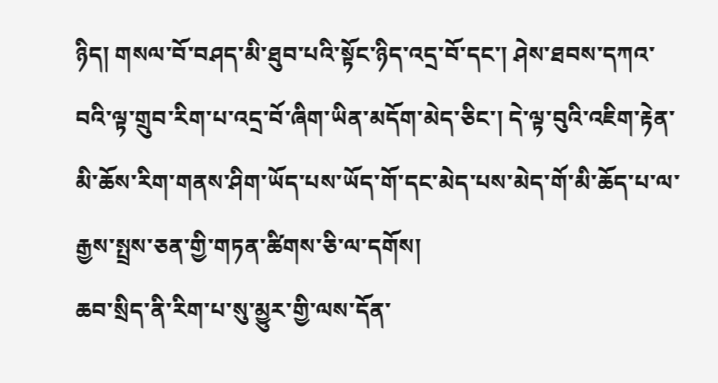ཉིད། གསལ་བོ་བཤད་མི་ཐུབ་པའི་སྟོང་ཉིད་འདྲ་བོ་དང་། ཤེས་ཐབས་དཀའ་བའི་ལྟ་གྲུབ་རིག་པ་འདྲ་བོ་ཞིག་ཡིན་མདོག་མེད་ཅིང་། དེ་ལྟ་བུའི་འཇིག་རྟེན་མི་ཆོས་རིག་གནས་ཤིག་ཡོད་པས་ཡོད་གོ་དང་མེད་པས་མེད་གོ་མི་ཆོད་པ་ལ་རྒྱས་སྤྲས་ཅན་གྱི་གཏན་ཚིགས་ཅི་ལ་དགོས།
ཆབ་སྲིད་ནི་རིག་པ་སུ་མྱུར་གྱི་ལས་དོན་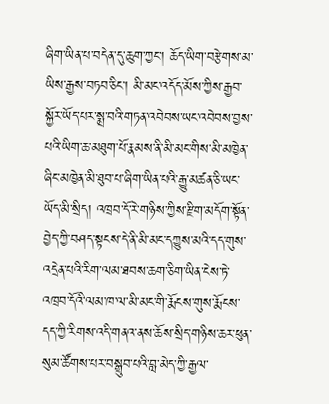ཞིག་ཡིན་པ་བདེན་དུ་ཆུག་ཀྱང་། ཆོད་ཡིག་བརྩེགས་མ་ཡིས་རྒྱས་བཏབ་ཅིང་། མི་མང་འདོད་མོས་ཀྱིས་རྒྱབ་སྐྱོར་ཡོད་པར་སྨྲ་བའི་གཏན་འབེབས་ཡང་འབེབས་བྱས་པའི་ཡིག་ཆ་མཐུག་པོ་རྣམས་ནི་མི་མང་གིས་མི་མཁྱེན་ཞིང་མཁྱེན་མི་ཐུབ་པ་ཞིག་ཡིན་པའི་རྒྱུ་མཚན་ཅི་ཡང་ཡོད་མི་སྲིད། འཁྲབ་དོ་རེ་གཉིས་ཀྱིས་རྫིག་མདོག་སྟོན་བྱེད་ཀྱི་བཤད་སྟངས་དེ་ནི་མི་མང་དཀྱུས་མའི་དད་གུས་འདྲེན་པའི་རིག་ལམ་ཐབས་ཆག་ཅིག་ཡིན་ངེས་ཏེ་འཁྲབ་དོའི་ལམ་ཁ་ལ་མི་མང་གི་རྨོངས་གུས་རྨོངས་དད་ཀྱི་རིགས་འདི་གནའ་ནས་ཆོས་སྲིད་གཉིས་ཆར་ཕུན་སུམ་ཚོགས་པར་བསྒྲུབ་པའི་བླ་མེད་ཀྱི་རྒྱལ་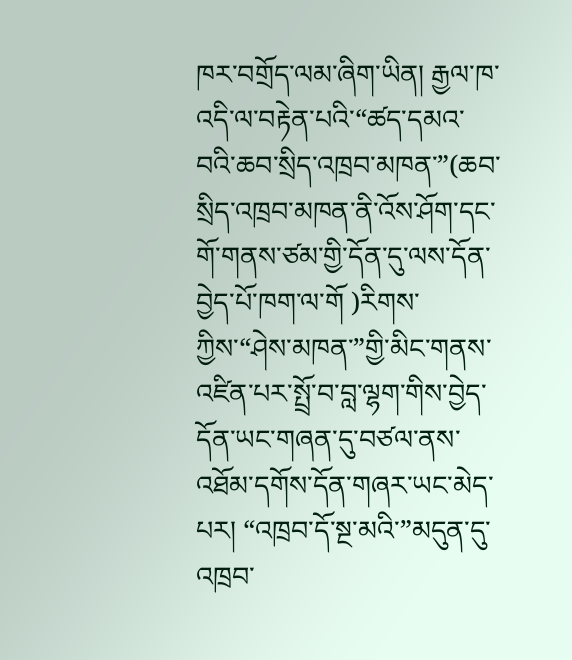ཁར་བགྲོད་ལམ་ཞིག་ཡིན། རྒྱལ་ཁ་འདི་ལ་བརྟེན་པའི་“ཚད་དམའ་བའི་ཆབ་སྲིད་འཁྲབ་མཁན་”(ཆབ་སྲིད་འཁྲབ་མཁན་ནི་འོས་ཤོག་དང་གོ་གནས་ཙམ་གྱི་དོན་དུ་ལས་དོན་བྱེད་པོ་ཁག་ལ་གོ )རིགས་ཀྱིས་“ཤེས་མཁན་”གྱི་མིང་གནས་འཛིན་པར་སྤྲོ་བ་བླ་ལྷག་གིས་བྱེད་དོན་ཡང་གཞན་དུ་བཙལ་ནས་འཐོམ་དགོས་དོན་གཞར་ཡང་མེད་པར། “འཁྲབ་དོ་སྔ་མའི་”མདུན་དུ་འཁྲབ་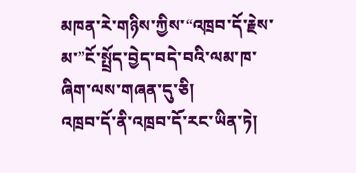མཁན་རེ་གཉིས་ཀྱིས་“འཁྲབ་དོ་རྗེས་མ་”ངོ་སྤྲོད་བྱེད་བདེ་བའི་ལམ་ཁ་ཞིག་ལས་གཞན་དུ་ཅི།
འཁྲབ་དོ་ནི་འཁྲབ་དོ་རང་ཡིན་ཏེ།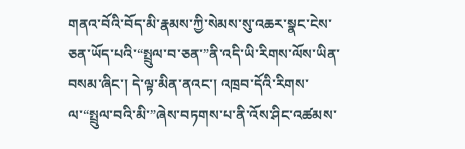གནའ་བོའི་བོད་མི་རྣམས་ཀྱི་སེམས་སུ་འཆར་སྣང་ངེས་ཅན་ཡོད་པའི་“སྤྲུལ་བ་ཅན་”ནི་འདི་ཡི་རིགས་ལོས་ཡིན་བསམ་ཞིང་། དེ་ལྟ་མིན་ནའང་། འཁྲབ་དོའི་རིགས་ལ་“སྤྲུལ་བའི་མི་”ཞེས་བཏགས་པ་ནི་འོས་ཤིང་འཚམས་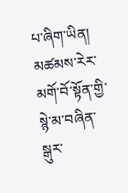པ་ཞིག་ཡིན། མཚམས་རེར་མགོ་བོ་སྟོན་གྱི་སྙེ་མ་བཞིན་སྒུར་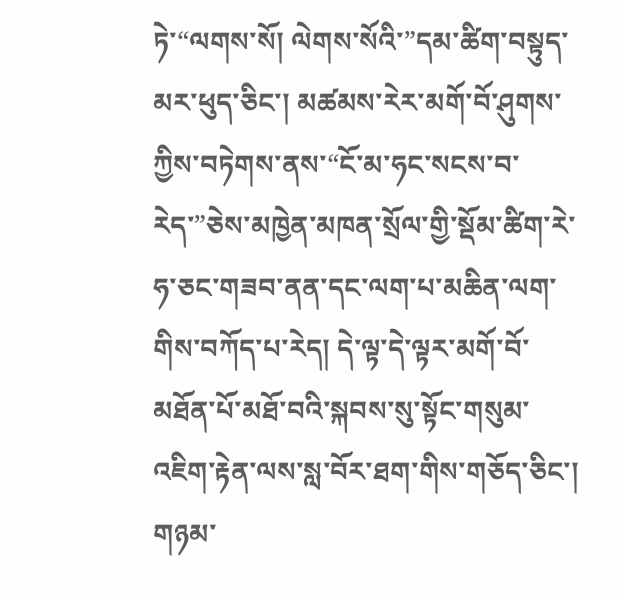ཏེ་“ལགས་སོ། ལེགས་སོའི་”དམ་ཚིག་བསྟུད་མར་ཕུད་ཅིང་། མཚམས་རེར་མགོ་བོ་ཤུགས་ཀྱིས་བཏེགས་ནས་“ངོ་མ་ཧང་སངས་བ་རེད་”ཅེས་མཁྱེན་མཁན་སྲོལ་གྱི་སྡོམ་ཚིག་རེ་ཧ་ཅང་གཟབ་ནན་དང་ལག་པ་མཆིན་ལག་གིས་བཀོད་པ་རེད། དེ་ལྟ་དེ་ལྟར་མགོ་བོ་མཐོན་པོ་མཐོ་བའི་སྐབས་སུ་སྟོང་གསུམ་འཇིག་རྟེན་ལས་སླ་བོར་ཐག་གིས་གཅོད་ཅིང་། གཉམ་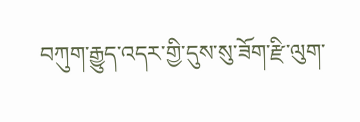བཀུག་རྒྱུད་འདར་གྱི་དུས་སུ་ཟོག་རྫི་ལུག་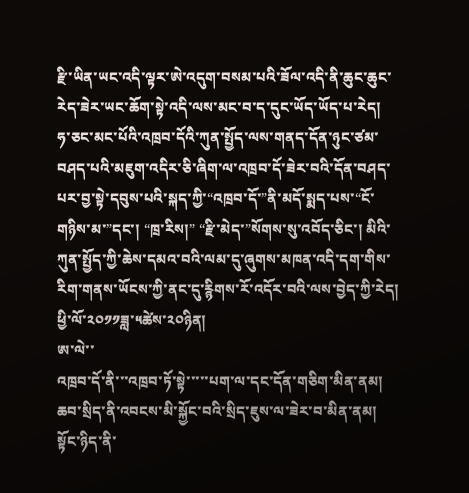རྫི་ཡིན་ཡང་འདི་ལྟར་ཨེ་འདུག་བསམ་པའི་ཟོལ་འདི་ནི་ཆུང་ཆུང་རེད་ཟེར་ཡང་ཆོག་སྟེ་འདི་ལས་མང་བ་ད་དུང་ཡོད་ཡོད་པ་རེད།
ཧ་ཅང་མང་པོའི་འཁྲབ་དོའི་ཀུན་སྤྱོད་ལས་གནད་དོན་ཉུང་ཙམ་བཤད་པའི་མཇུག་འདིར་ཅི་ཞིག་ལ་འཁྲབ་དོ་ཟེར་བའི་དོན་བཤད་པར་བྱ་སྟེ་དབུས་པའི་སྐད་ཀྱི་“འཁྲབ་དོ་”ནི་མདོ་སྨད་པས་“ངོ་གཉིས་མ་”དང་། “ཁྲ་རིས།” “རྫི་མེད་”སོགས་སུ་འབོད་ཅིང་། མིའི་ཀུན་སྤྱོད་ཀྱི་ཆེས་དམའ་བའི་ལམ་དུ་ཞུགས་མཁན་འདི་དག་གིས་རིག་གནས་ཡོངས་ཀྱི་ནང་དུ་རྙིགས་རོ་འདོར་བའི་ལས་བྱེད་ཀྱི་རེད།
ཕྱི་ལོ་༢༠༡༡ཟླ་༥ཚེས་༢༠ཉིན།
ཨ་ལེ་་
འཁྲབ་དོ་ནི་་་འཁྲབ་ཏོ་སྟེ་་་་་པག་ལ་དང་དོན་གཅིག་མིན་ནམ།
ཆབ་སྲིད་ནི་འབངས་མི་སྐྱོང་བའི་སྲིད་ཇུས་ལ་ཟེར་བ་མིན་ནམ།
སྟོང་ཉིད་ནི་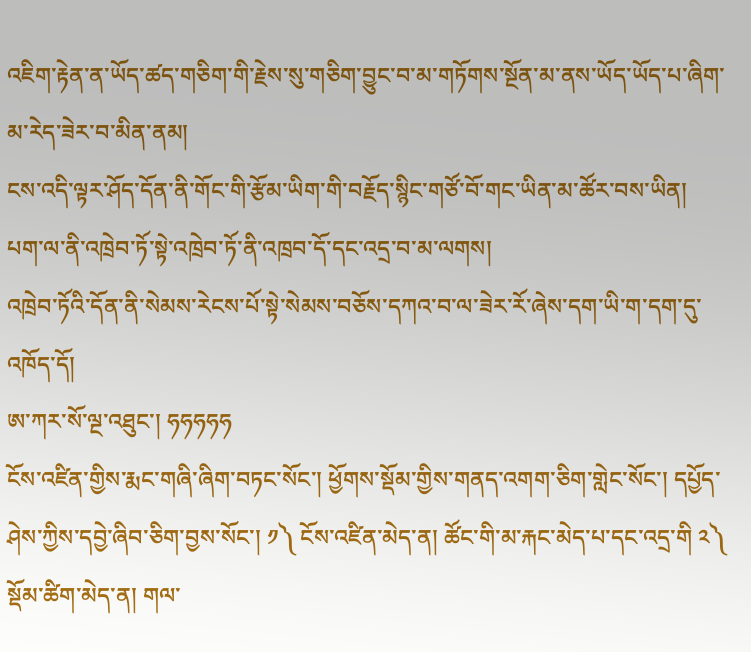འཇིག་རྟེན་ན་ཡོད་ཚད་གཅིག་གི་རྗེས་སུ་གཅིག་བྱུང་བ་མ་གཏོགས་སྔོན་མ་ནས་ཡོད་ཡོད་པ་ཞིག་མ་རེད་ཟེར་བ་མིན་ནམ།
ངས་འདི་ལྟར་ཤོད་དོན་ནི་གོང་གི་རྩོམ་ཡིག་གི་བརྗོད་སྙིང་གཙོ་བོ་གང་ཡིན་མ་ཚོར་བས་ཡིན།
པག་ལ་ནི་འཁྲེབ་ཏོ་སྟེ་འཁྲེབ་ཏོ་ནི་འཁྲབ་དོ་དང་འདྲ་བ་མ་ལགས།
འཁྲེབ་ཏོའི་དོན་ནི་སེམས་རེངས་པོ་སྟེ་སེམས་བཅོས་དཀའ་བ་ལ་ཟེར་རོ་ཞེས་དག་ཡི་ག་དག་དུ་འཁོད་དོ།
ཨ་ཀར་སོ་ལྔ་འཐུང་། ཧཧཧཧཧ
ངོས་འཛིན་གྱིས་རྨང་གཞི་ཞིག་བཏང་སོང་། ཕྱོགས་སྡོམ་གྱིས་གནད་འགག་ཅིག་གླེང་སོང་། དཔྱོད་ཤེས་ཀྱིས་དབྱེ་ཞིབ་ཅིག་བྱས་སོང་། ༡༽ ངོས་འཛིན་མེད་ན། ཚོང་གི་མ་རྐང་མེད་པ་དང་འདྲ་གི ༢༽ སྡོམ་ཚིག་མེད་ན། གལ་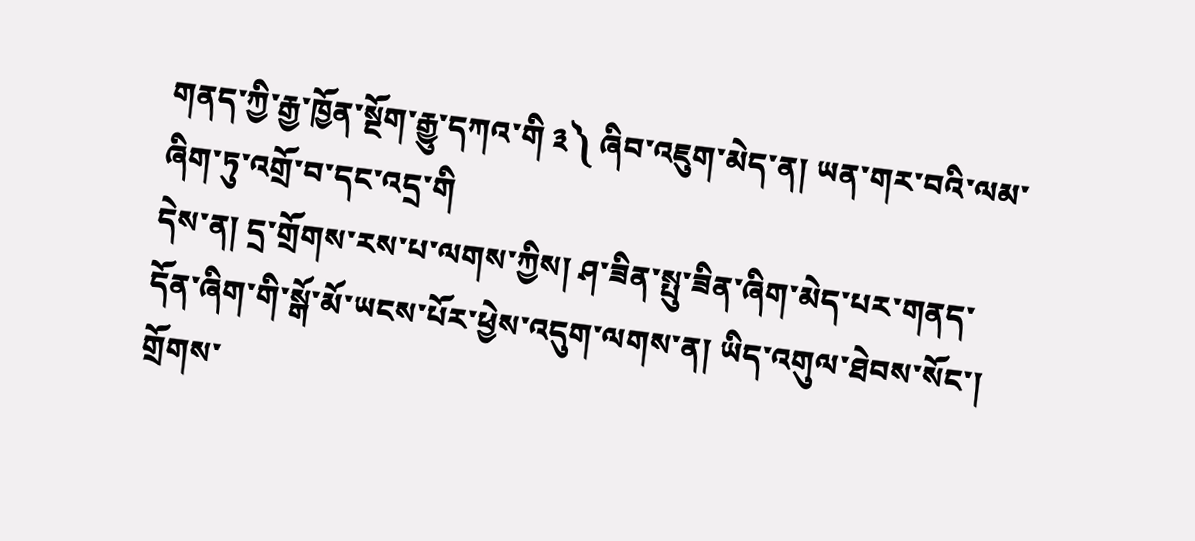གནད་ཀྱི་རྒྱ་ཁྱོན་སྔོག་རྒྱུ་དཀའ་གི ༣༽ ཞིབ་འཇུག་མེད་ན། ཡན་གར་བའི་ལམ་ཞིག་ཏུ་འགྲོ་བ་དང་འདྲ་གི
དེས་ན། དྲ་གྲོགས་རས་པ་ལགས་ཀྱིས། ཤ་ཟིན་སྤུ་ཟིན་ཞིག་མེད་པར་གནད་དོན་ཞིག་གི་སྒོ་མོ་ཡངས་པོར་ཕྱེས་འདུག་ལགས་ན། ཡིད་འགུལ་ཐེབས་སོང་།
གྲོགས་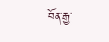བོན་རྒྱ་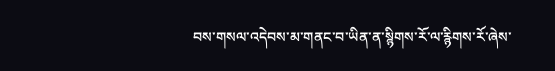བས་གསལ་འདེབས་མ་གནང་བ་ཡིན་ན་སྙིགས་རོ་ལ་རྙིགས་རོ་ཞེས་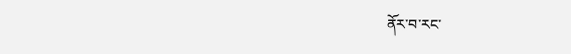ནོར་བ་རང་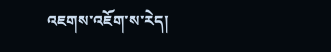འཇགས་འཇོག་ས་རེད།